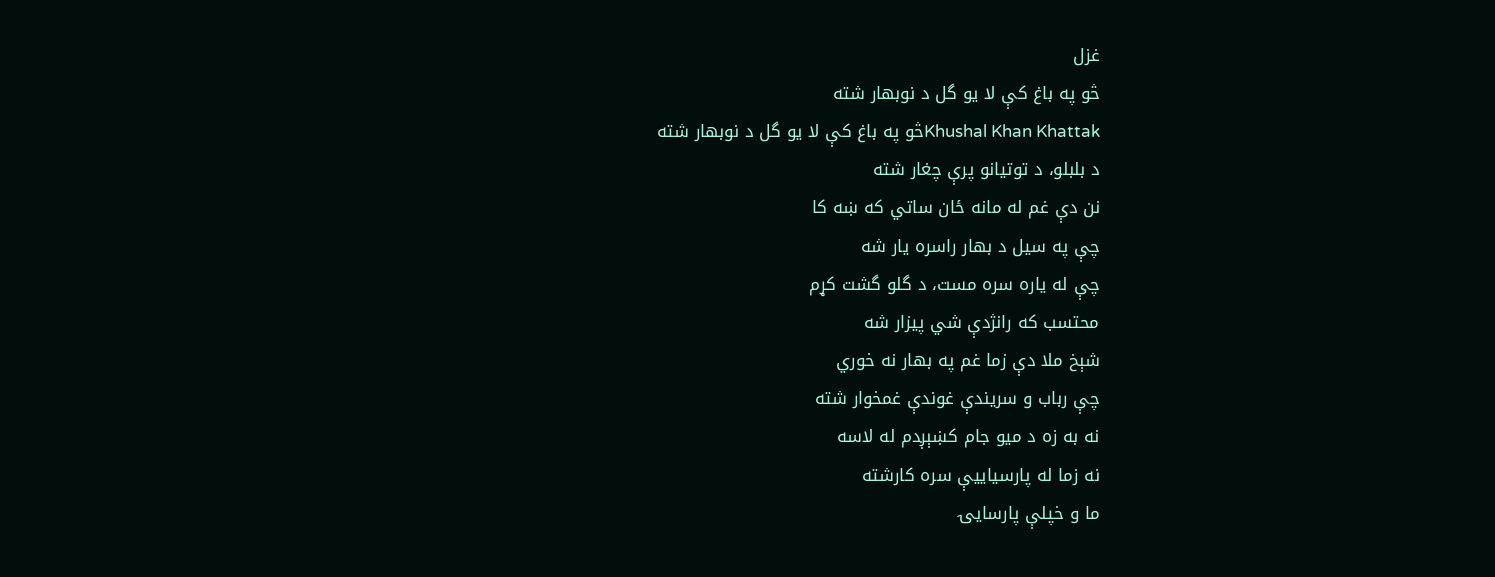غزل
څو په باغ کې لا يو گل د نوبهار شته
Khushal Khan Khattakڅو په باغ کې لا يو گل د نوبهار شته
د بلبلو، د توتيانو پرې چغار شته
نن دې غم له مانه ځان ساتي که ښه کا
چې په سيل د بهار راسره يار شه
چې له ياره سره مست، د گلو گشت کړم
محتسب که رانژدې شي پيزار شه
شېخ ملا دې زما غم په بهار نه خوري
چې رباب و سريندې غوندې غمخوار شته
نه به زه د ميو جام کښېږدم له لاسه
نه زما له پارسياييې سره کارشته
ما و خپلې پارسايۍ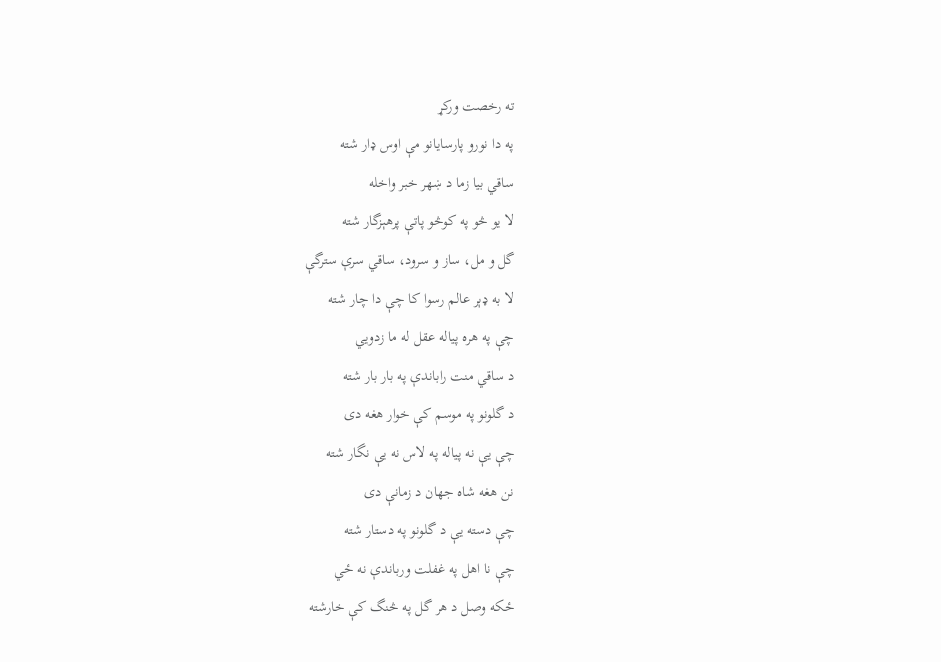ته رخصت ورکړ
په دا نورو پارسايانو مې اوس ډار شته
ساقي بيا زما د ښهر خبر واخله
لا يو څو په کوڅو پاتې پرهېزگار شته
گل و مل، ساز و سرود، ساقي سرې سترگې
لا به ډېر عالم رسوا کا چې دا چار شته
چې په هره پياله عقل له ما زدويي
د ساقي منت راباندې په بار بار شته
د گلونو په موسم کې خوار هغه دی
چې يې نه پياله په لاس نه يې نگار شته
نن هغه شاه جهان د زمانې دی
چې دسته يې د گلونو په دستار شته
چې نا اهل په غفلت ورباندې نه ځي
ځکه وصل د هر گل په څنگ کې خارشته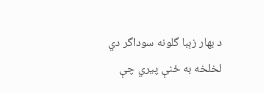د بهار زېبا گلونه سوداگر دي
لخلخه به ځنې پيري چې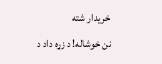خريدار شته
نن خوشاله! د زړه داد د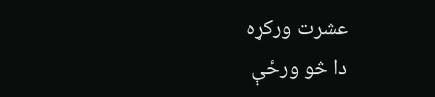عشرت ورکړه
دا څو ورځې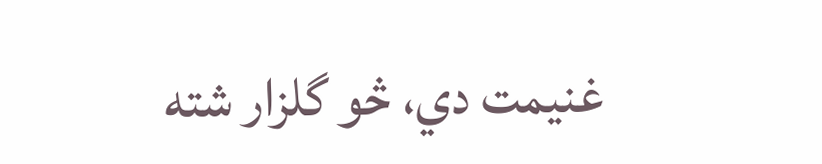غنيمت دي، څو گلزار شته